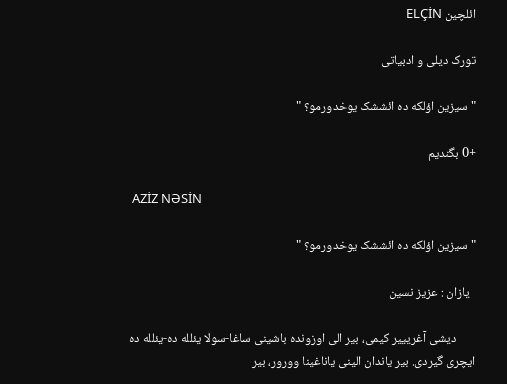ائلچین ELÇİN

تورک دیلی و ادبیاتی

" سیزین اؤلکه ده ائششک یوخدورمو؟ "

+0 بگندیم

 AZİZ NƏSİN

" سیزین اؤلکه ده ائششک یوخدورمو؟ "

  یازان : عزیز نسین

       دیشی آغریییر کیمی، بیر الی اوزونده باشینی ساغا-سولا یئلله ده-یئلله ده ایچری گیردی. بیر یاندان الینی یاناغینا وورور، بیر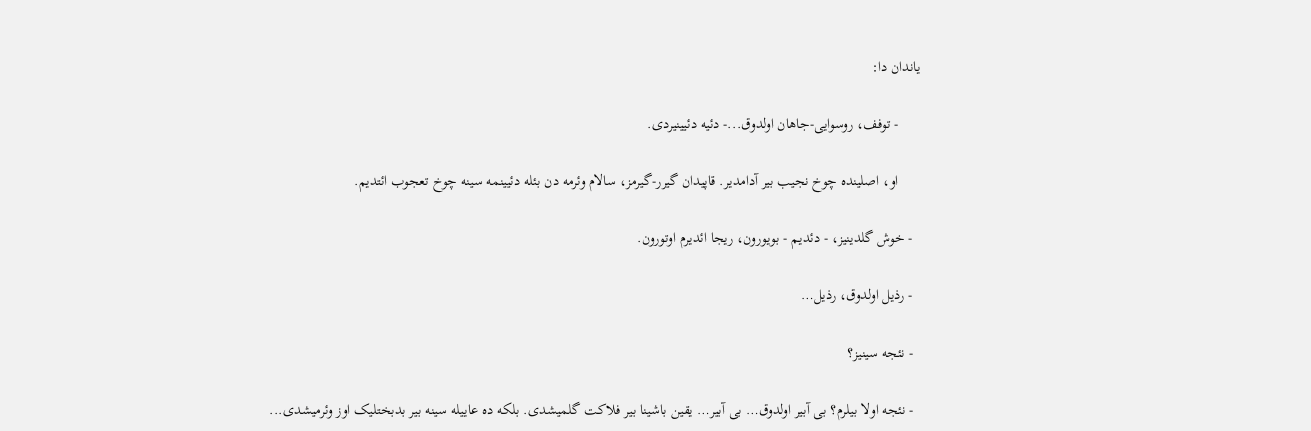یاندان دا:

      - توفف، روسوایی-جاهان اولدوق...- دئیه دئیینیردی.

      او، اصلینده چوخ نجیب بیر آدامدیر. قاپیدان گیرر-گیرمز، سالام وئرمه دن بئله دئیینمه سینه چوخ تعجوب ائتدیم.

  - خوش گلدینیز، - دئدیم - بویورون، ریجا ائدیرم اوتورون.

  - رذیل اولدوق، رذیل…

  - نئجه سینیز؟

  - نئجه اولا بیلرم؟ بی آبیر اولدوق… بی آبیر… یقین باشینا بیر فلاکت گلمیشدی. بلکه ده عاییله سینه بیر بدبختلیک اوز وئرمیشدی...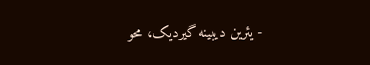- یئرین دیبینه گیردیک، محو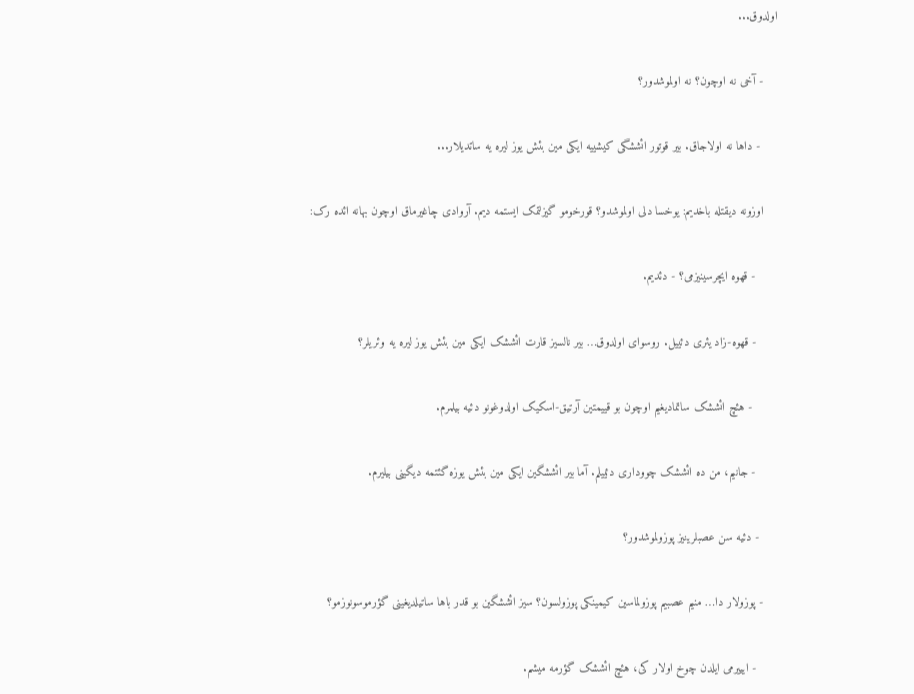اولدوق...

    - آخی نه اوچون؟ نه اولموشدور؟

     - داها نه اولاجاق. بیر قوتور ائششگی کیشییه ایکی مین بئش یوز لیره یه ساتدیلار...

    اوزونه دیقتله باخدیم: یوخسا دلی اولموشدو؟ قورخومو گیزلتمک ایستمه دیم. آروادی چاغیرماق اوچون بهانه ائده رک:

      - قهوه ایچرسینیزمی؟ - دئدیم.

      - قهوه-زاد یئری دئییل. روسوای اولدوق… بیر نالسیز قارت ائششک ایکی مین بئش یوز لیره یه وئریلر؟

       - هئچ ائششک ساتمادیغیم اوچون بو قییمتین آرتیق-اسکیک اولدوغونو دئیه بیلمرم.

      - جانیم، من ده ائششک چووداری دئییلم. آما بیر ائششگین ایکی مین بئش یوزه گئتمه دیگینی بیلیرم.

     - دئیه سن عصبلرینیز پوزولموشدور؟

    - پوزولار دا… منیم عصبیم پوزولماسین کیمینکی پوزولسون؟ سیز ائششگین بو قدر باها ساتیلدیغینی گؤرموسونوزمو؟

      - ایییرمی ایلدن چوخ اولار کی، هئچ ائششک گؤرمه میشم.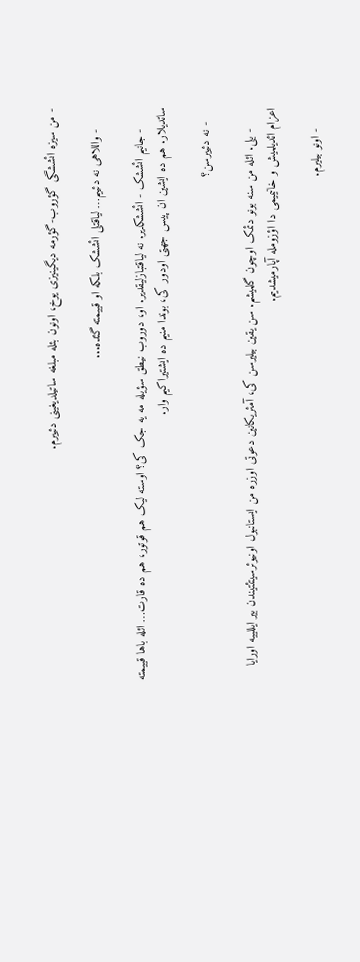- من سیزه ائششگی گؤروب-گؤرمه دیگینیزی یوخ، اونون بئله مبلغه ساتیلدیغینی دئییرم.

      - واللاهی نه دئییم… لیاقتلی ائششک بلکه او قییمته گئده...

      - جانیم ائششک - ائششکدیر. نه لیاقتبازلیقدیر. او، دوروب نیطق سؤیله مه یه جک کی؟ اوسته لیک هم قوتور، هم ده قارت… ائله باها قییمته ساتدیلار. هم ده ایشین ان پیس جهتی اودور کی، بوندا منیم ده ایشتیراکیم وار.

    - نه دئییرسن؟

      - بلی. ائله من سنه بونو دئمک اوچون گلمیشم. سن یقین بیلیرسن کی، آمئریکانین دعوتی اوزره من ایستانبول اونیوئرسیتئتیندن بیر ایللییه اورایا اعزام ائدیلمیش و خانیمیمی دا اؤزومله آپارمیشدیم.

      - اونو بیلیرم.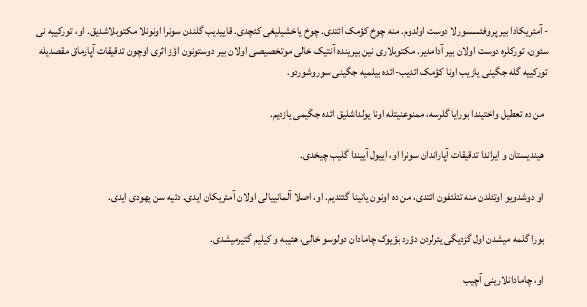- آمئریکادا بیر پروفئسسورلا دوست اولدوم. منه چوخ کؤمک ائتدی. چوخ یاخشیلیغی کئچدی. قاییدیب گلندن سونرا اونونلا مکتوبلاشدیق. او، تورکییه نی سئون، تورکلره دوست اولان بیر آدامدیر. مکتوبلاری نین بیرینده آنتیک خالی موتخصیصی اولان بیر دوستونون اؤز اثری اوچون تدقیقات آپارماق مقصدیله تورکییه گله جگینی یازیب اونا کؤمک ائدیب-ائده بیلمیه جگینی سوروشوردو.

  من ده تعطیل واختیندا بورایا گلرسه، ممنوعنیتله اونا یولداشلیق ائده جگیمی یازدیم.

  هیندیستان و ایراندا تدقیقات آپاراندان سونرا او، اییول آییندا گلیب چیخدی.

  او دوشدویو اوتئلدن منه تئلئفون ائتدی، من ده اونون یانینا گئتدیم. او، اصلا آلمانییالی اولان آمئریکان ایدی. دئیه سن یهودی ایدی.

  بورا گلمه میشدن اول گزدیگی یئرلردن دؤرد بؤیوک چامادان دولوسو خالی، هئیبه و کیلیم گتیرمیشدی.

  او، چامادانلارینی آچیب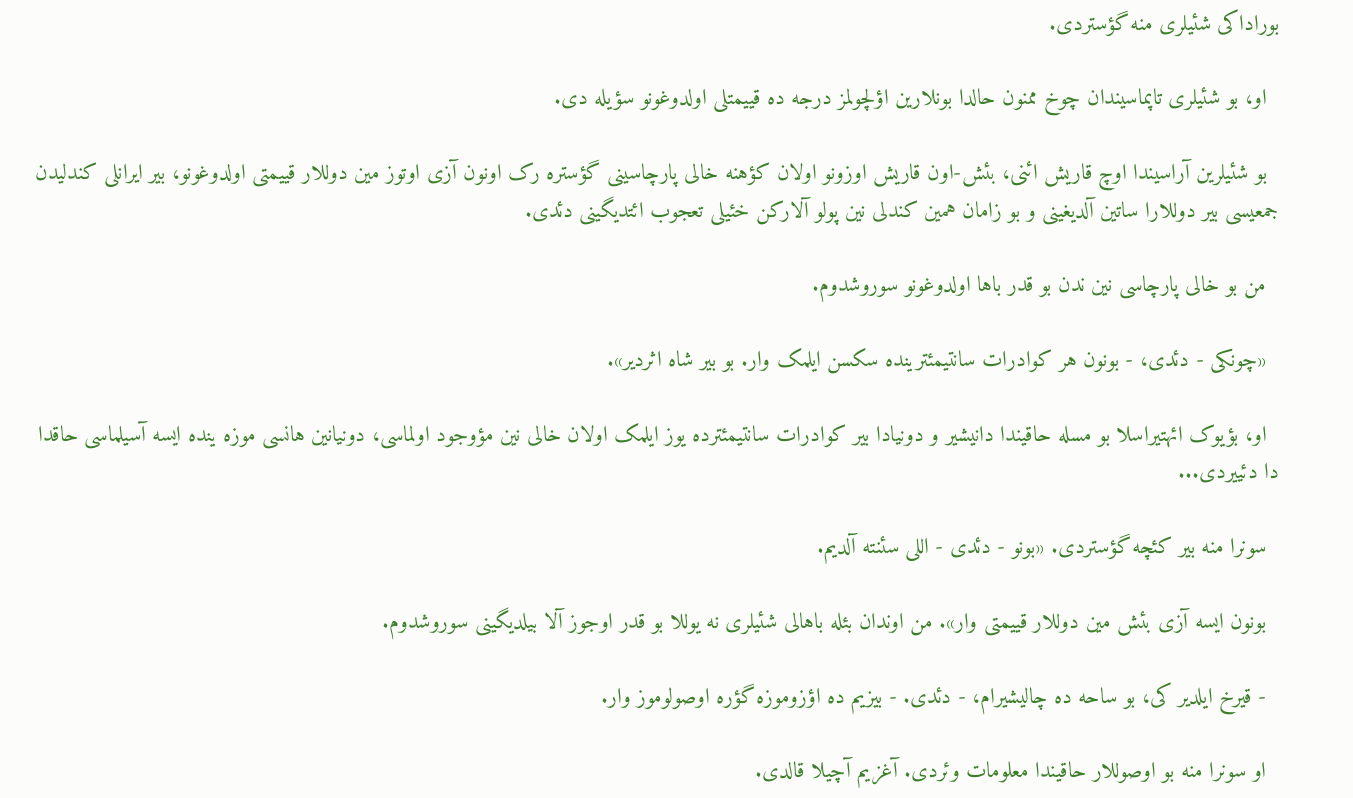بوراداکی شئیلری منه گؤستردی.

  او، بو شئیلری تاپماسیندان چوخ ممنون حالدا بونلارین اؤلچولمز درجه ده قییمتلی اولدوغونو سؤیله دی.

  بو شئیلرین آراسیندا اوچ قاریش ائنی، بئش-اون قاریش اوزونو اولان کؤهنه خالی پارچاسینی گؤستره رک اونون آزی اوتوز مین دوللار قییمتی اولدوغونو، بیر ایرانلی کندلیدن جمعیسی بیر دوللارا ساتین آلدیغینی و بو زامان همین کندلی نین پولو آلارکن خئیلی تعجوب ائتدیگینی دئدی.

  من بو خالی پارچاسی نین ندن بو قدر باها اولدوغونو سوروشدوم.

  «چونکی - دئدی، - بونون هر کوادرات سانتیمئترینده سکسن ایلمک وار. بو بیر شاه اثردیر».

  او، بؤیوک ائهتیراسلا بو مسله حاقیندا دانیشیر و دونیادا بیر کوادرات سانتیمئترده یوز ایلمک اولان خالی نین مؤوجود اولماسی، دونیانین هانسی موزه ینده ایسه آسیلماسی حاقدا دا دئییردی...

  سونرا منه بیر کئچه گؤستردی. «بونو - دئدی - اللی سئنته آلدیم.

  بونون ایسه آزی بئش مین دوللار قییمتی وار». من اوندان بئله باهالی شئیلری نه یوللا بو قدر اوجوز آلا بیلدیگینی سوروشدوم.

  - قیرخ ایلدیر کی، بو ساحه ده چالیشیرام، - دئدی. - بیزیم ده اؤزوموزه گؤره اوصولوموز وار.

  او سونرا منه بو اوصوللار حاقیندا معلومات وئردی. آغزیم آچیلا قالدی.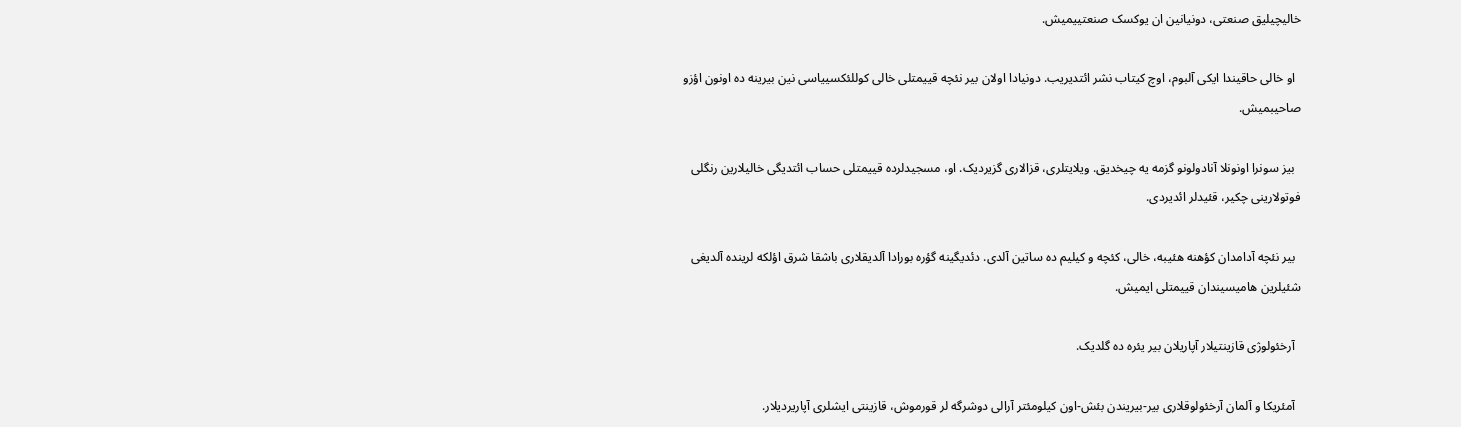خالیچیلیق صنعتی، دونیانین ان یوکسک صنعتییمیش.

  او خالی حاقیندا ایکی آلبوم، اوچ کیتاب نشر ائتدیریب. دونیادا اولان بیر نئچه قییمتلی خالی کوللئکسییاسی نین بیرینه ده اونون اؤزو صاحیبمیش.

  بیز سونرا اونونلا آنادولونو گزمه یه چیخدیق. ویلایتلری، قزالاری گزیردیک. او، مسجیدلرده قییمتلی حساب ائتدیگی خالیلارین رنگلی فوتولارینی چکیر، قئیدلر ائدیردی.

  بیر نئچه آدامدان کؤهنه هئیبه، خالی، کئچه و کیلیم ده ساتین آلدی. دئدیگینه گؤره بورادا آلدیقلاری باشقا شرق اؤلکه لرینده آلدیغی شئیلرین هامیسیندان قییمتلی ایمیش.

  آرخئولوژی قازینتیلار آپاریلان بیر یئره ده گلدیک.

  آمئریکا و آلمان آرخئولوقلاری بیر-بیریندن بئش-اون کیلومئتر آرالی دوشرگه لر قورموش، قازینتی ایشلری آپاریردیلار.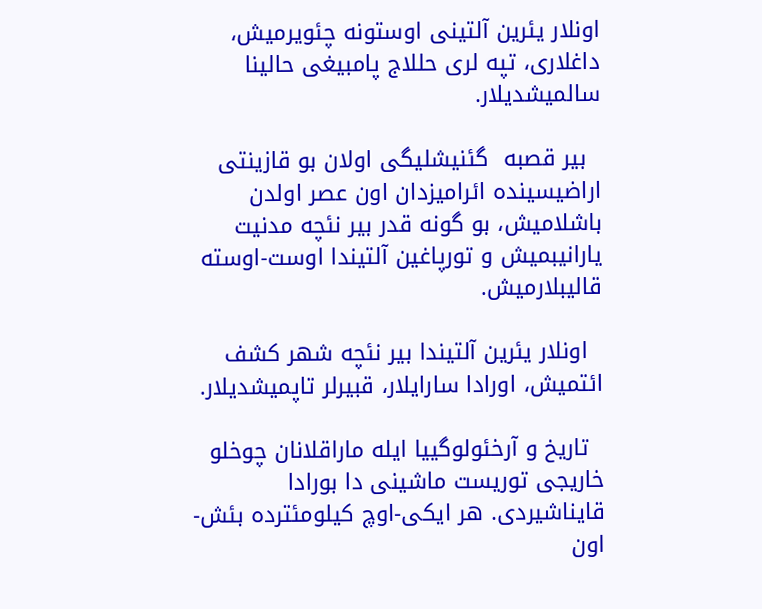اونلار یئرین آلتینی اوستونه چئویرمیش، داغلاری، تپه لری حللاج پامبیغی حالینا سالمیشدیلار.

  بیر قصبه  گئنیشلیگی اولان بو قازینتی اراضیسینده ائرامیزدان اون عصر اولدن باشلامیش، بو گونه قدر بیر نئچه مدنیت یارانیبمیش و تورپاغین آلتیندا اوست-اوسته قالیبلارمیش.

  اونلار یئرین آلتیندا بیر نئچه شهر کشف ائتمیش، اورادا سارایلار، قبیرلر تاپمیشدیلار.

  تاریخ و آرخئولوگییا ایله ماراقلانان چوخلو خاریجی توریست ماشینی دا بورادا قایناشیردی. هر ایکی-اوچ کیلومئترده بئش-اون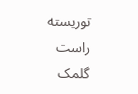توریسته راست گلمک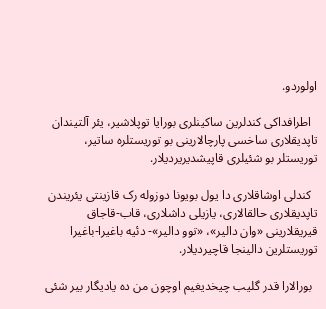اولوردو.

  اطرافداکی کندلرین ساکینلری بورایا توپلاشیر، یئر آلتیندان تاپدیقلاری ساخسی پارچالارینی بو توریستلره ساتیر، توریستلر بو شئیلری قاپیشدیریردیلار.

  کندلی اوشاقلاری دا یول بویونا دوزوله رک قازینتی یئریندن تاپدیقلاری حالقالاری، یازیلی داشلاری، قاب-قاجاق قیریقلارینی «وان دالیر»، «توو دالیر»- دئیه باغیرا-باغیرا توریستلرین دالینجا قاچیردیلار.

  بورالارا قدر گلیب چیخدیغیم اوچون من ده یادیگار بیر شئی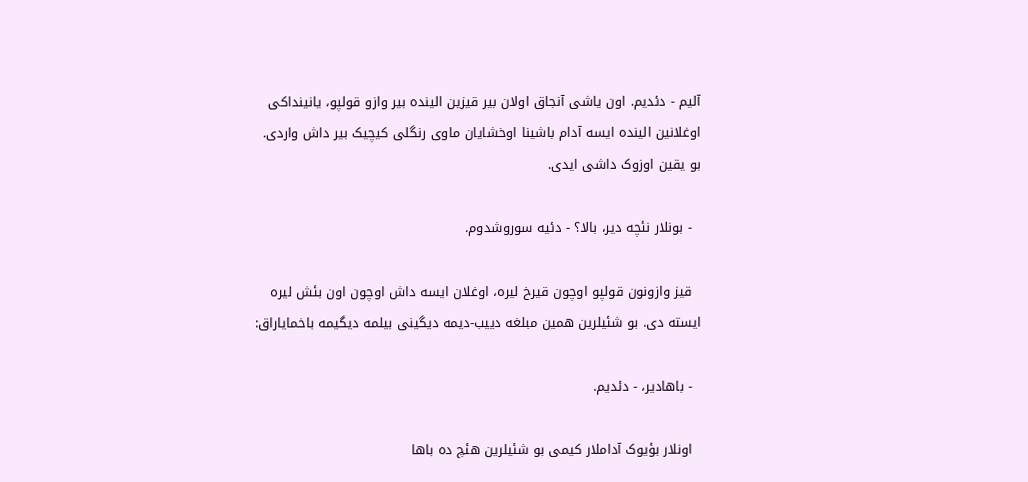آلیم - دئدیم. اون یاشی آنجاق اولان بیر قیزین الینده بیر وازو قولپو، یانینداکی اوغلانین الینده ایسه آدام باشینا اوخشایان ماوی رنگلی کیچیک بیر داش واردی. بو یقین اوزوک داشی ایدی.

  - بونلار نئچه دیر، بالا؟ - دئیه سوروشدوم.

  قیز وازونون قولپو اوچون قیرخ لیره، اوغلان ایسه داش اوچون اون بئش لیره ایسته دی. بو شئیلرین همین مبلغه دییب-دیمه دیگینی بیلمه دیگیمه باخمایاراق:

  - باهادیر، - دئدیم.

  اونلار بؤیوک آداملار کیمی بو شئیلرین هئچ ده باها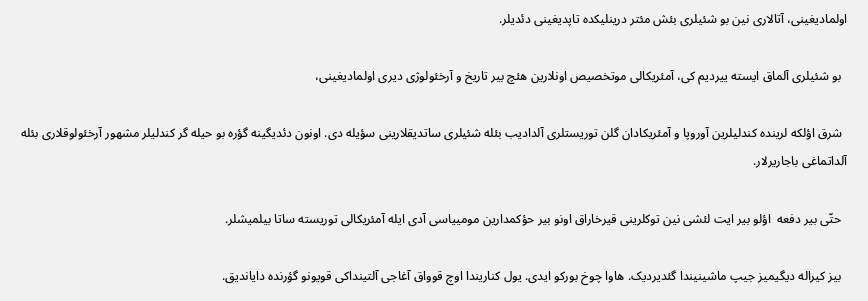اولمادیغینی، آتالاری نین بو شئیلری بئش مئتر درینلیکده تاپدیغینی دئدیلر.

  بو شئیلری آلماق ایسته ییردیم کی، آمئریکالی موتخصیص اونلارین هئچ بیر تاریخ و آرخئولوژی دیری اولمادیغینی،

  شرق اؤلکه لرینده کندلیلرین آوروپا و آمئریکادان گلن توریستلری آلدادیب بئله شئیلری ساتدیقلارینی سؤیله دی. اونون دئدیگینه گؤره بو حیله گر کندلیلر مشهور آرخئولوقلاری بئله آلداتماغی باجاریرلار.

  حتّی بیر دفعه  اؤلو بیر ایت لئشی نین توکلرینی قیرخاراق اونو بیر حؤکمدارین مومییاسی آدی ایله آمئریکالی توریسته ساتا بیلمیشلر.

  بیز کیراله دیگیمیز جیپ ماشینیندا گئدیردیک. هاوا چوخ بورکو ایدی. یول کناریندا اوچ قوواق آغاجی آلتینداکی قویونو گؤرنده دایاندیق.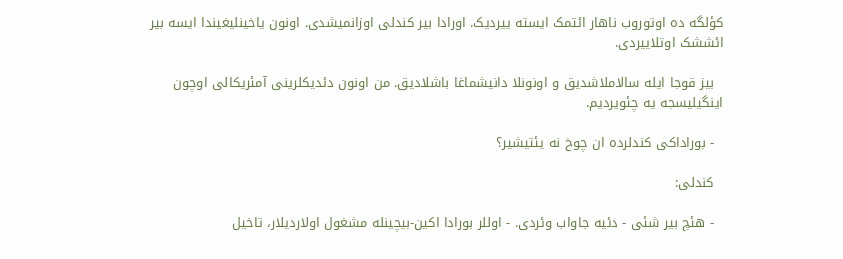کؤلگه ده اوتوروب ناهار ائتمک ایسته ییردیک. اورادا بیر کندلی اوزانمیشدی. اونون یاخینلیغیندا ایسه بیر ائششک اوتلاییردی.

  بیز قوجا ایله سالاملاشدیق و اونونلا دانیشماغا باشلادیق. من اونون دئدیکلرینی آمئریکالی اوچون اینگیلیسجه یه چئویردیم.

  - بوراداکی کندلرده ان چوخ نه یئتیشیر؟

  کندلی:

  - هئچ بیر شئی - دئیه جاواب وئردی. - اوللر بورادا اکین-بیچینله مشغول اولاردیلار، تاخیل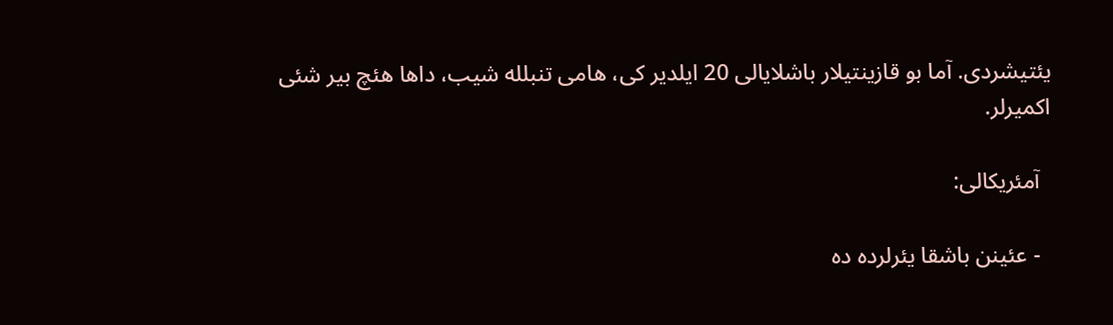یئتیشردی. آما بو قازینتیلار باشلایالی 20 ایلدیر کی، هامی تنبلله شیب، داها هئچ بیر شئی اکمیرلر.

  آمئریکالی:

  - عئینن باشقا یئرلرده ده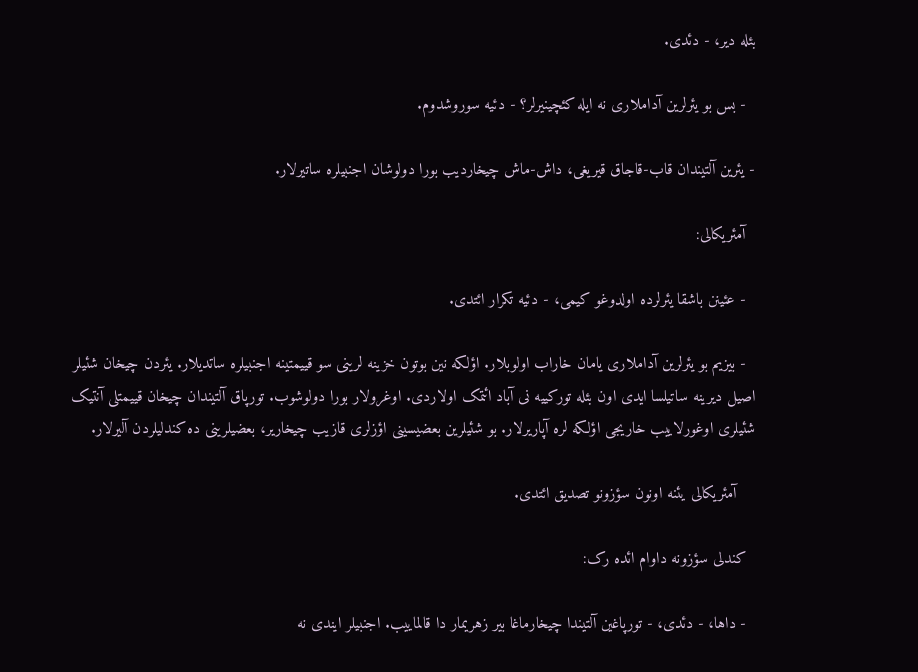بئله دیر، - دئدی.

  - بس بو یئرلرین آداملاری نه ایله کئچینیرلر؟ - دئیه سوروشدوم.

- یئرین آلتیندان قاب-قاجاق قیریغی، داش-ماش چیخاردیب بورا دولوشان اجنبیلره ساتیرلار.

  آمئریکالی:

  - عئینن باشقا یئرلرده اولدوغو کیمی، - دئیه تکرار ائتدی.

  - بیزیم بو یئرلرین آداملاری یامان خاراب اولوبلار. اؤلکه نین بوتون خزینه لرینی سو قییمتینه اجنبیلره ساتدیلار. یئردن چیخان شئیلر اصیل دیرینه ساتیلسا ایدی اون بئله تورکییه نی آباد ائتمک اولاردی. اوغرولار بورا دولوشوب. تورپاق آلتیندان چیخان قییمتلی آنتیک شئیلری اوغورلاییب خاریجی اؤلکه لره آپاریرلار. بو شئیلرین بعضیسینی اؤزلری قازیب چیخاریر، بعضیلرینی ده کندلیلردن آلیرلار.

    آمئریکالی یئنه اونون سؤزونو تصدیق ائتدی.

  کندلی سؤزونه داوام ائده رک:

  - داها، - دئدی، - تورپاغین آلتیندا چیخارماغا بیر زهریمار دا قالماییب. اجنبیلر ایندی نه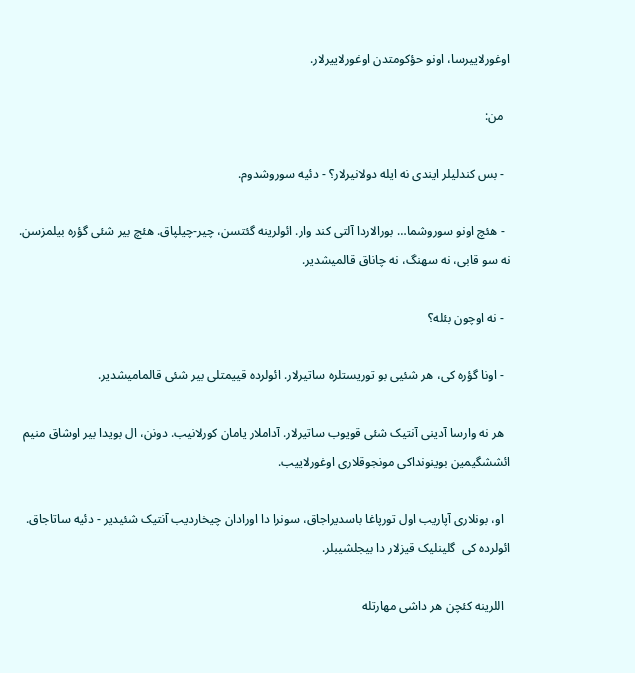اوغورلاییرسا، اونو حؤکومتدن اوغورلاییرلار.

  من:

  - بس کندلیلر ایندی نه ایله دولانیرلار؟ - دئیه سوروشدوم.

  - هئچ اونو سوروشما… بورالاردا آلتی کند وار. ائولرینه گئتسن، چیر-چیلپاق. هئچ بیر شئی گؤره بیلمزسن. نه سو قابی، نه سهنگ، نه چاناق قالمیشدیر.

  - نه اوچون بئله؟

  - اونا گؤره کی، هر شئیی بو توریستلره ساتیرلار. ائولرده قییمتلی بیر شئی قالمامیشدیر.

  هر نه وارسا آدینی آنتیک شئی قویوب ساتیرلار. آداملار یامان کورلانیب. دونن، ال بویدا بیر اوشاق منیم ائششگیمین بوینونداکی مونجوقلاری اوغورلاییب.

  او، بونلاری آپاریب اول تورپاغا باسدیراجاق، سونرا دا اورادان چیخاردیب آنتیک شئیدیر - دئیه ساتاجاق. ائولرده کی  گلینلیک قیزلار دا بیجلشیبلر.

  اللرینه کئچن هر داشی مهارتله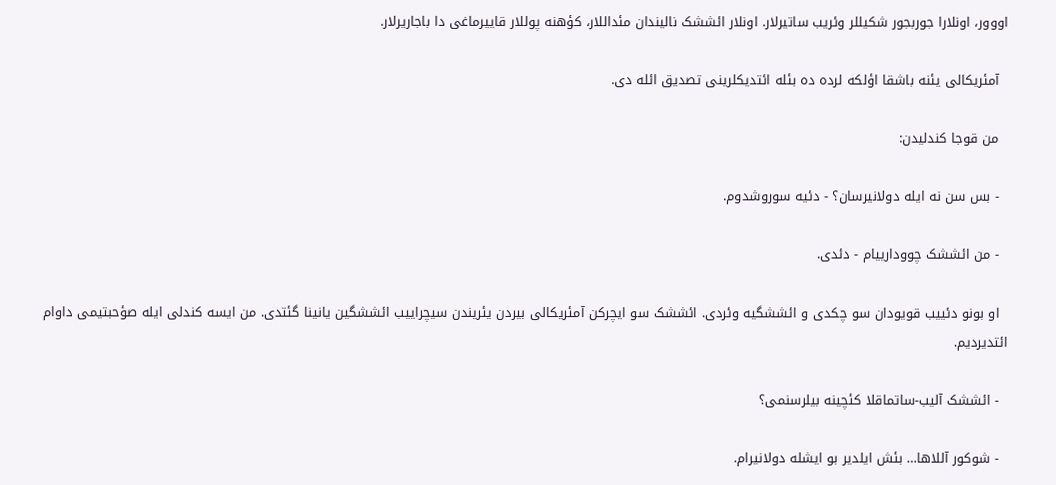اووور، اونلارا جوربجور شکیللر وئریب ساتیرلار. اونلار ائششک نالیندان مئداللار، کؤهنه پوللار قاییرماغی دا باجاریرلار.

  آمئریکالی یئنه باشقا اؤلکه لرده ده بئله ائتدیکلرینی تصدیق ائله دی.

  من قوجا کندلیدن:

  - بس سن نه ایله دولانیرسان؟ - دئیه سوروشدوم.

  - من ائششک چوودارییام - دئدی.

  او بونو دئییب قویودان سو چکدی و ائششگیه وئردی. ائششک سو ایچرکن آمئریکالی بیردن یئریندن سیچراییب ائششگین یانینا گئتدی. من ایسه کندلی ایله صؤحبتیمی داوام ائتدیردیم.

  - ائششک آلیب-ساتماقلا کئچینه بیلرسنمی؟

  - شوکور آللاها… بئش ایلدیر بو ایشله دولانیرام.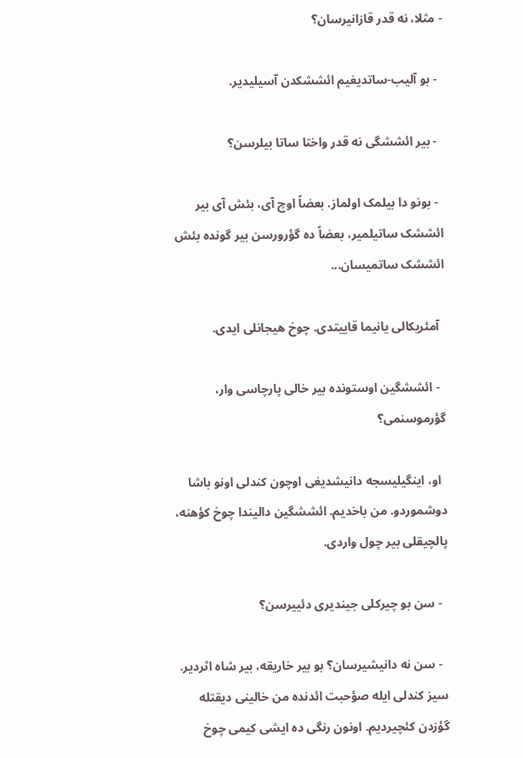- مثلا، نه قدر قازانیرسان؟

  - بو آلیب-ساتدیغیم ائششکدن آسیلیدیر.

  - بیر ائششگی نه قدر واختا ساتا بیلرسن؟

  - بونو دا بیلمک اولماز. بعضاً اوچ آی، بئش آی بیر ائششک ساتیلمیر، بعضاً ده گؤرورسن بیر گونده بئش ائششک ساتمیسان...

  آمئریکالی یانیما قاییتدی. چوخ هیجانلی ایدی.

  - ائششگین اوستونده بیر خالی پارچاسی وار، گؤرموسنمی؟

  او، اینگیلیسجه دانیشدیغی اوچون کندلی اونو باشا دوشموردو. من باخدیم. ائششگین دالیندا چوخ کؤهنه، پالچیقلی بیر چول واردی.

  - سن بو چیرکلی جیندیری دئییرسن؟

  - سن نه دانیشیرسان؟ بو بیر خاریقه، بیر شاه اثردیر. سیز کندلی ایله صؤحبت ائدنده من خالینی دیقتله گؤزدن کئچیردیم. اونون رنگی ده ایشی کیمی چوخ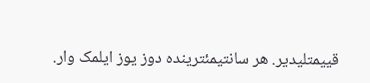قییمتلیدیر. هر سانتیمئترینده دوز یوز ایلمک وار.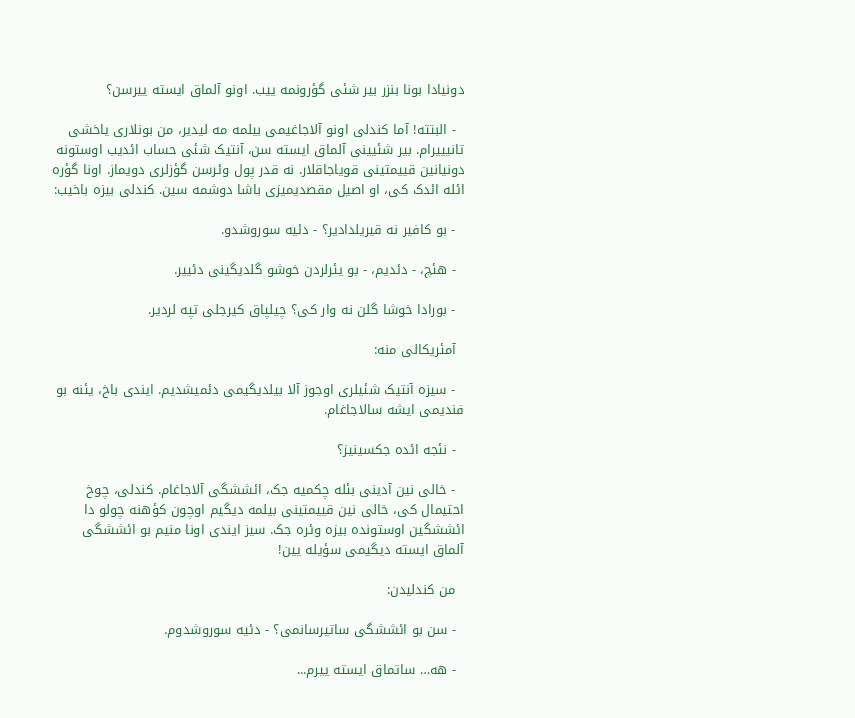دونیادا بونا بنزر بیر شئی گؤرونمه ییب. اونو آلماق ایسته ییرسن؟

  - البتته! آما کندلی اونو آلاجاغیمی بیلمه مه لیدیر، من بونلاری یاخشی تانیییرام. بیر شئیینی آلماق ایسته سن، آنتیک شئی حساب ائدیب اوستونه دونیانین قییمتینی قویاجاقلار. نه قدر پول وئرسن گؤزلری دویماز. اونا گؤره ائله ائدک کی، او اصیل مقصدیمیزی باشا دوشمه سین. کندلی بیزه باخیب:

  - بو کافیر نه قیریلدادیر؟ - دئیه سوروشدو.

  - هئچ، - دئدیم، - بو یئرلردن خوشو گلدیگینی دئییر.

  - بورادا خوشا گلن نه وار کی؟ چیلپاق کیرجلی تپه لردیر.

  آمئریکالی منه:

  - سیزه آنتیک شئیلری اوجوز آلا بیلدیگیمی دئمیشدیم. ایندی باخ، یئنه بو فندیمی ایشه سالاجاغام.

  - نئجه ائده جکسینیز؟

  - خالی نین آدینی بئله چکمیه جک، ائششگی آلاجاغام. کندلی، چوخ احتیمال کی، خالی نین قییمتینی بیلمه دیگیم اوچون کؤهنه چولو دا ائششگین اوستونده بیزه وئره جک. سیز ایندی اونا منیم بو ائششگی آلماق ایسته دیگیمی سؤیله یین!

  من کندلیدن:

  - سن بو ائششگی ساتیرسانمی؟ - دئیه سوروشدوم.

  - هه… ساتماق ایسته ییرم...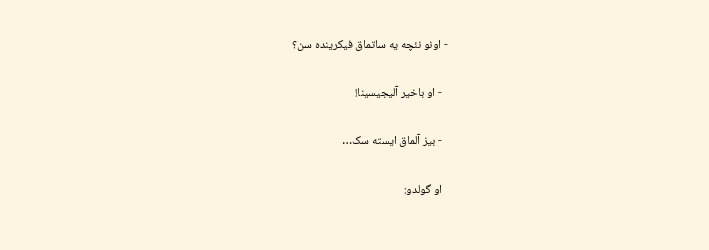- اونو نئچه یه ساتماق فیکرینده سن؟

  - او باخیر آلیجیسینا!

  - بیز آلماق ایسته سک…

  او گولدو: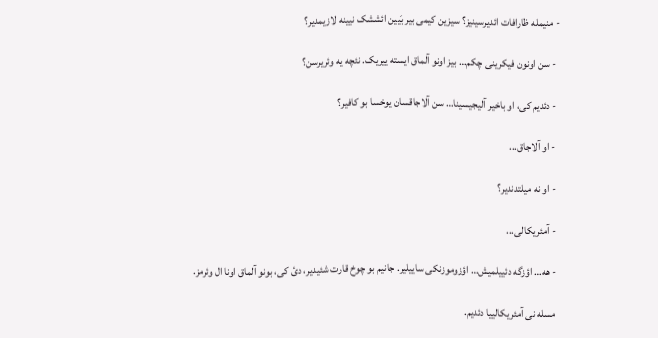- منیمله ظارافات ائدیرسینیز؟ سیزین کیمی بیر بَیین ائششک نیینه لازیمدیر؟

  - سن اونون فیکرینی چکم… بیز اونو آلماق ایسته ییریک. نئچه یه وئریرسن؟

  - دئدیم کی، او باخیر آلیجیسینا… سن آلاجاقسان یوخسا بو کافیر؟

  - او آلاجاق...

  - او نه میلتدندیر؟

  - آمئریکالی...

  - هه… اؤزگه دئییلمیش… اؤزوموزنکی ساییلیر. جانیم بو چوخ قارت شئیدیر، دئ کی، بونو آلماق اونا ال وئرمز.

  مسله نی آمئریکالییا دئدیم.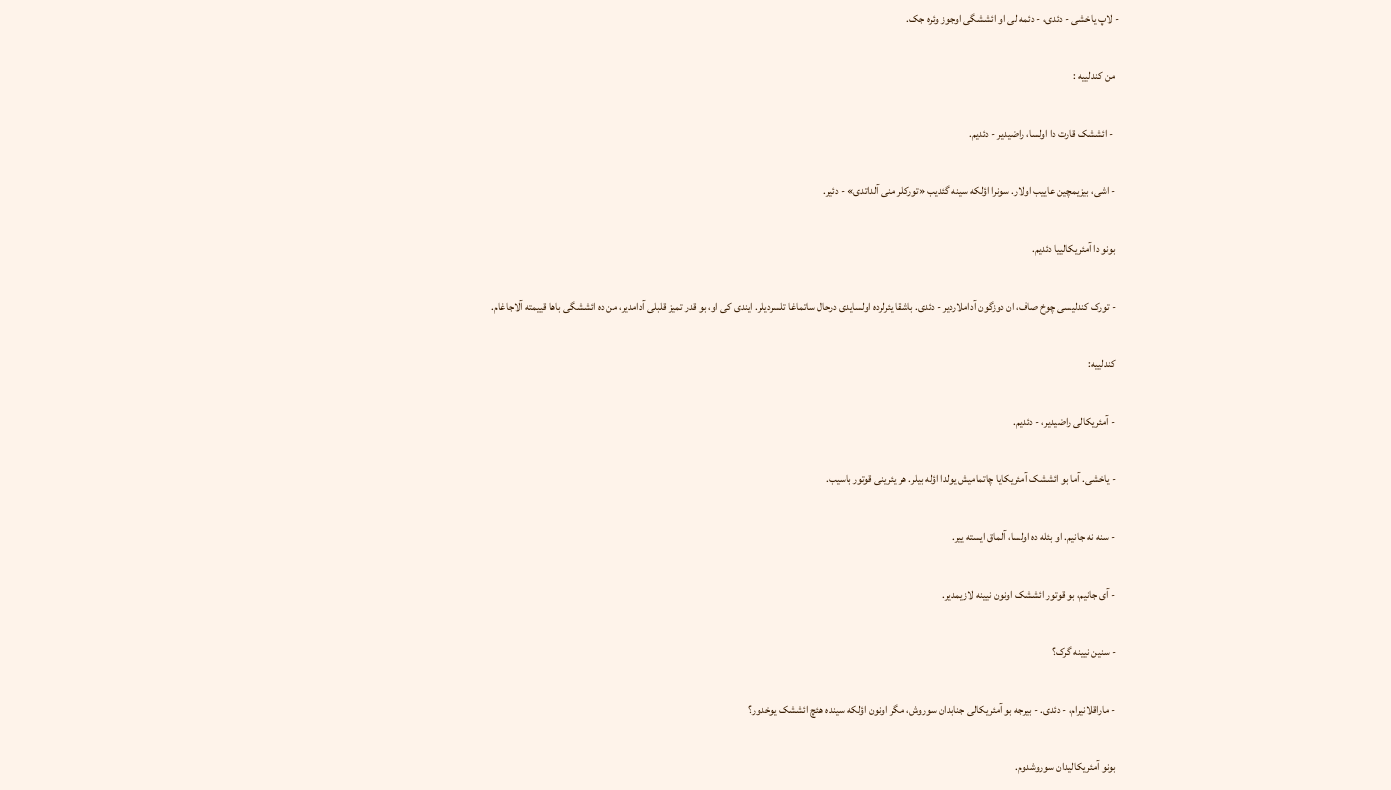- لاپ یاخشی - دئدی، - دئمه لی او ائششگی اوجوز وئره جک.

  من کندلییه :

   - ائششک قارت دا اولسا، راضیدیر - دئدیم.

  - اشی، بیزیمچین عاییب اولار. سونرا اؤلکه سینه گئدیب «تورکلر منی آلداتدی» - دئیر.

  بونو دا آمئریکالییا دئدیم.

  - تورک کندلیسی چوخ صاف، ان دوزگون آداملاردیر - دئدی. باشقا یئرلرده اولسایدی درحال ساتماغا تلسردیلر. ایندی کی او، بو قدر تمیز قلبلی آدامدیر، من ده ائششگی باها قییمته آلاجاغام.

  کندلییه:

  - آمئریکالی راضیدیر، - دئدیم.

  - یاخشی. آما بو ائششک آمئریکایا چاتمامیش یولدا اؤله بیلر. هر یئرینی قوتور باسیب.

  - سنه نه جانیم. او بئله ده اولسا، آلماق ایسته ییر.

  - آی جانیم، بو قوتور ائششک اونون نیینه لازیمدیر.

  - سنین نیینه گرک؟

  - ماراقلانیرام، - دئدی. - بیرجه بو آمئریکالی جنابدان سوروش، مگر اونون اؤلکه سینده هئچ ائششک یوخدور؟

  بونو آمئریکالیدان سوروشدوم.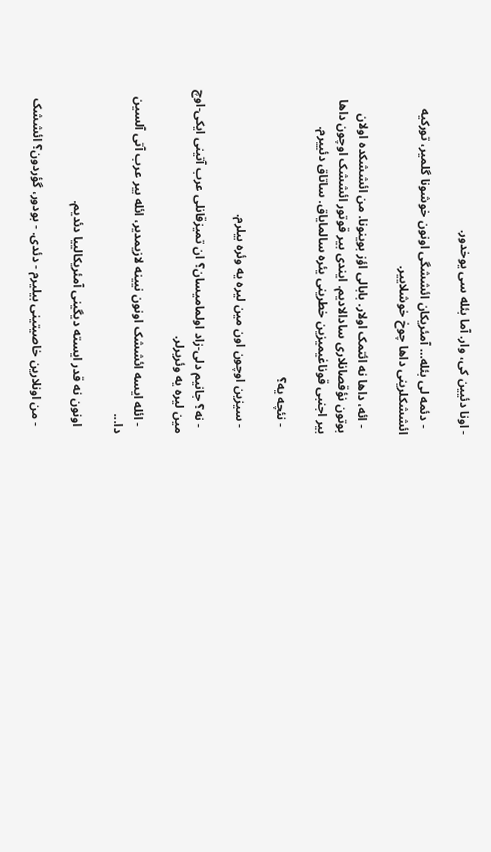- اونا دئیین کی، وار. آما بئله سی یوخدور.

  - دئمه لی بئله… آمئریکان ائششگی اونون خوشونا گلمیر، تورکیه ائششکلرینی داها چوخ خوشلاییر.

  - ائه، داها نه ائتمک اولار. بابالی اؤز بوینونا. من ائششکده اولان بوتون نؤقصانلاری سادالادیم. ایندی بیر قوتور ائششک اوچون داها بیر اجنبی قوناغیمیزین خطرینی یئره سالمایاق. ساتاق دئییرم.

  - نئچه یه؟

  - سیزین اوچون اون مین لیره یه وئره بیلرم.

  - نه؟ جانیم دلی-زاد اولمامیسان؟ ان تمیزقانلی عرب آتینی ایکی-اوچ مین لیره یه وئریرلر.

  - ائله ایسه ائششک اونون نیینه لازیمدیر، ائله بیر عرب آتی آلسین دا...

  اونون نه قدر ایسته دیگینی آمئریکالییا دئدیم.

  - من اونلارین خاصیتینی بیلیرم - دئدی. - بودور، گؤردون؟ ائششک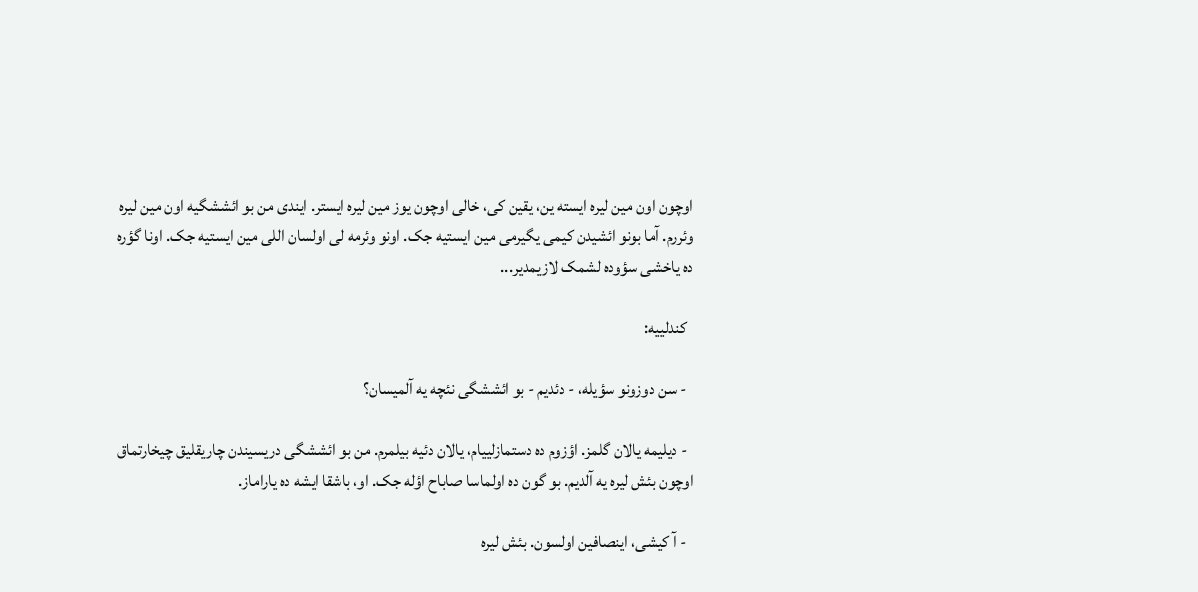اوچون اون مین لیره ایسته ین، یقین کی، خالی اوچون یوز مین لیره ایستر. ایندی من بو ائششگیه اون مین لیره وئررم. آما بونو ائشیدن کیمی یگیرمی مین ایستیه جک. اونو وئرمه لی اولسان اللی مین ایستیه جک. اونا گؤره ده یاخشی سؤوده لشمک لازیمدیر...

  کندلییه:

  - سن دوزونو سؤیله، - دئدیم - بو ائششگی نئچه یه آلمیسان؟

  - دیلیمه یالان گلمز. اؤزوم ده دستمازلییام، یالان دئیه بیلمرم. من بو ائششگی دریسیندن چاریقلیق چیخارتماق اوچون بئش لیره یه آلدیم. بو گون ده اولماسا صاباح اؤله جک. او، باشقا ایشه ده یاراماز.

  - آ کیشی، اینصافین اولسون. بئش لیره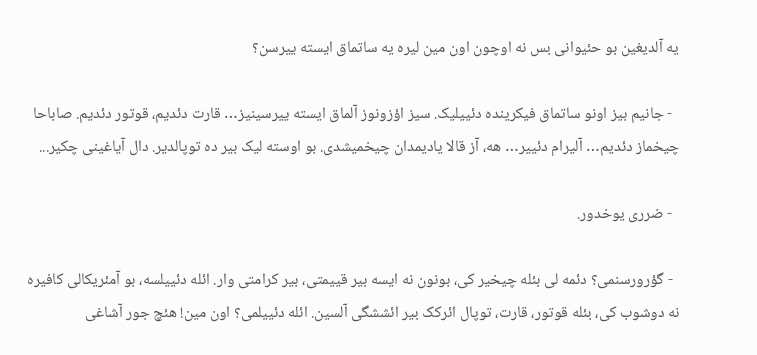یه آلدیغین بو حئیوانی بس نه اوچون اون مین لیره یه ساتماق ایسته ییرسن؟

  - جانیم بیز اونو ساتماق فیکرینده دئییلیک. سیز اؤزونوز آلماق ایسته ییرسینیز… قارت دئدیم، قوتور دئدیم. صاباحا چیخماز دئدیم… آلیرام دئییر… هه، آز قالا یادیمدان چیخمیشدی. بو اوسته لیک بیر ده توپالدیر. دال آیاغینی چکیر...

  - ضرری یوخدور.

  - گؤرورسنمی؟ دئمه لی بئله چیخیر کی، بونون نه ایسه بیر قییمتی، بیر کرامتی وار. ائله دئییلسه، بو آمئریکالی کافیره نه دوشوب کی، بئله قوتور، قارت، توپال ائرکک بیر ائششگی آلسین. ائله دئییلمی؟ اون مین! هئچ جور آشاغی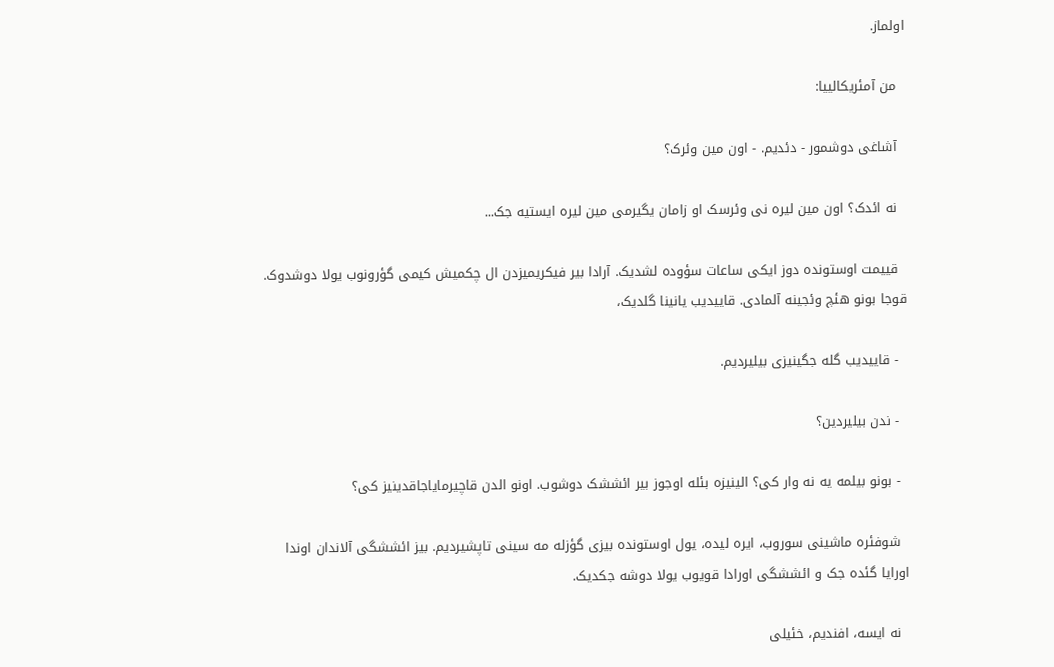اولماز.

  من آمئریکالییا:

  آشاغی دوشمور - دئدیم. - اون مین وئرک؟

  نه ائدک؟ اون مین لیره نی وئرسک او زامان یگیرمی مین لیره ایستیه جک...

  قییمت اوستونده دوز ایکی ساعات سؤوده لشدیک. آرادا بیر فیکریمیزدن ال چکمیش کیمی گؤرونوب یولا دوشدوک. قوجا بونو هئچ وئجینه آلمادی. قاییدیب یانینا گلدیک،

  - قاییدیب گله جگینیزی بیلیردیم.

  - ندن بیلیردین؟

  - بونو بیلمه یه نه وار کی؟ الینیزه بئله اوجوز بیر ائششک دوشوب. اونو الدن قاچیرمایاجاقدینیز کی؟

  شوفئره ماشینی سوروب، ایره لیده، یول اوستونده بیزی گؤزله مه سینی تاپشیردیم. بیز ائششگی آلاندان اوندا اورایا گئده جک و ائششگی اورادا قویوب یولا دوشه جکدیک.

  نه ایسه، افندیم، خئیلی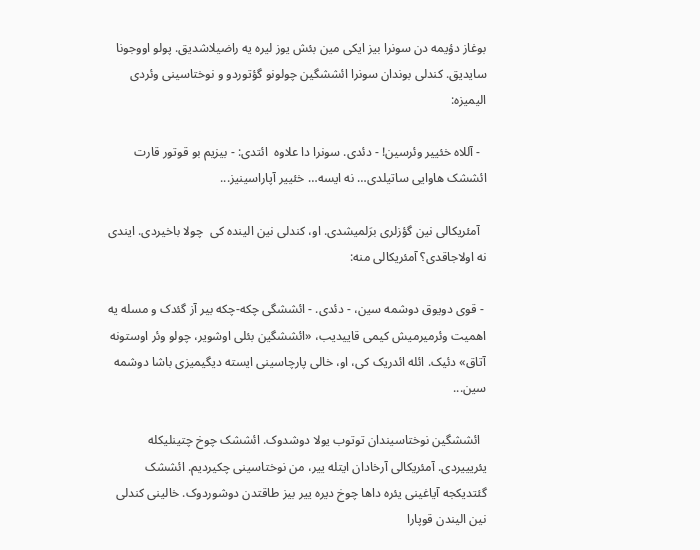بوغاز دؤیمه دن سونرا بیز ایکی مین بئش یوز لیره یه راضیلاشدیق. پولو اووجونا سایدیق. کندلی بوندان سونرا ائششگین چولونو گؤتوردو و نوختاسینی وئردی الیمیزه:

  - آللاه خئییر وئرسین! - دئدی. سونرا دا علاوه  ائتدی: - بیزیم بو قوتور قارت ائششک هاوایی ساتیلدی… نه ایسه… خئییر آپاراسینیز...

  آمئریکالی نین گؤزلری برَلمیشدی. او، کندلی نین الینده کی  چولا باخیردی. ایندی نه اولاجاقدی؟ آمئریکالی منه:

 - قوی دویوق دوشمه سین، - دئدی. - ائششگی چکه-چکه بیر آز گئدک و مسله یه اهمیت وئرمیرمیش کیمی قاییدیب، «ائششگین بئلی اوشویر، چولو وئر اوستونه آتاق» دئیک. ائله ائدریک کی، او، خالی پارچاسینی ایسته دیگیمیزی باشا دوشمه سین...

  ائششگین نوختاسیندان توتوب یولا دوشدوک. ائششک چوخ چتینلیکله یئریییردی. آمئریکالی آرخادان ایتله ییر، من نوختاسینی چکیردیم. ائششک گئتدیکجه آیاغینی یئره داها چوخ دیره ییر بیز طاقتدن دوشوردوک. خالینی کندلی نین الیندن قوپارا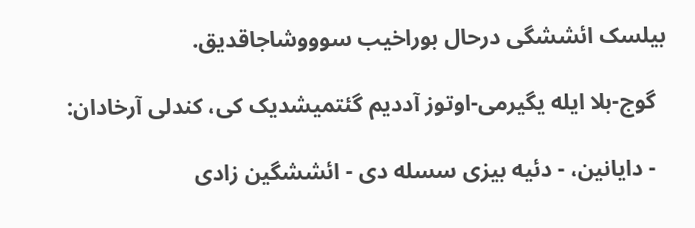بیلسک ائششگی درحال بوراخیب سوووشاجاقدیق.

  گوج-بلا ایله یگیرمی-اوتوز آددیم گئتمیشدیک کی، کندلی آرخادان:

  - دایانین، - دئیه بیزی سسله دی - ائششگین زادی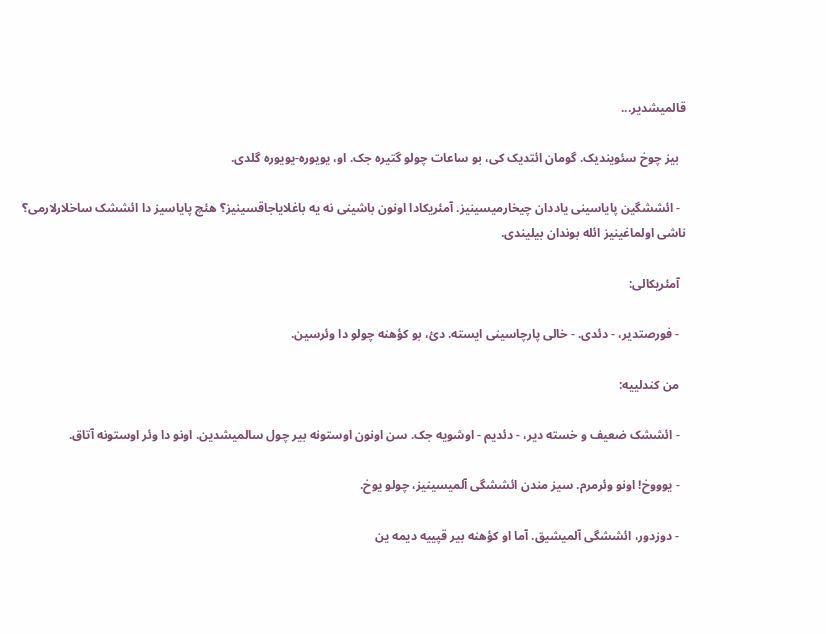قالمیشدیر...

  بیز چوخ سئویندیک. گومان ائتدیک کی، بو ساعات چولو گتیره جک. او، یویوره-یویوره گلدی.

  - ائششگین پایاسینی یاددان چیخارمیسینیز. آمئریکادا اونون باشینی نه یه باغلایاجاقسینیز؟ هئچ پایاسیز دا ائششک ساخلارلارمی؟ ناشی اولماغینیز ائله بوندان بیلیندی.

  آمئریکالی:

  - فورصتدیر، - دئدی. - خالی پارچاسینی ایسته. دئ، بو کؤهنه چولو دا وئرسین.

  من کندلییه:

  - ائششک ضعیف و خسته دیر، - دئدیم - اوشویه جک. سن اونون اوستونه بیر چول سالمیشدین. اونو دا وئر اوستونه آتاق.

  - یوووخ! اونو وئرمرم. سیز مندن ائششگی آلمیسینیز، چولو یوخ.

  - دوزدور، ائششگی آلمیشیق. آما او کؤهنه بیر قپییه دیمه ین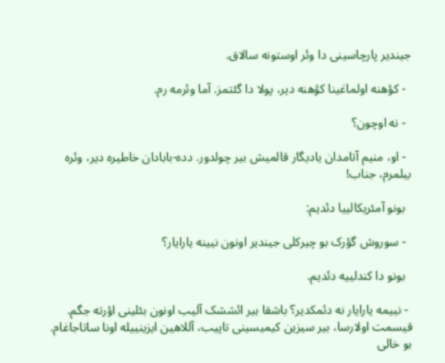جیندیر پارچاسینی دا وئر اوستونه سالاق.

  - کؤهنه اولماغینا کؤهنه دیر، پولا دا گئتمز. آما وئرمه رم.

  - نه اوچون؟

  - او، منیم آتامدان یادیگار قالمیش بیر چولدور. دده-بابادان خاطیره دیر، وئره بیلمرم، جناب!

  بونو آمئریکالییا دئدیم:

  - سوروش گؤرک بو چیرکلی جیندیر اونون نیینه یارایار؟

  بونو دا کندلییه دئدیم.

 - نییمه یارایار نه دئمکدیر؟ باشقا بیر ائششک آلیب اونون بئلینی اؤرته جگم. قیسمت اولارسا، بیر سیزین کیمیسینی تاپیب، آللاهین ایزینییله اونا ساتاجاغام. بو خالی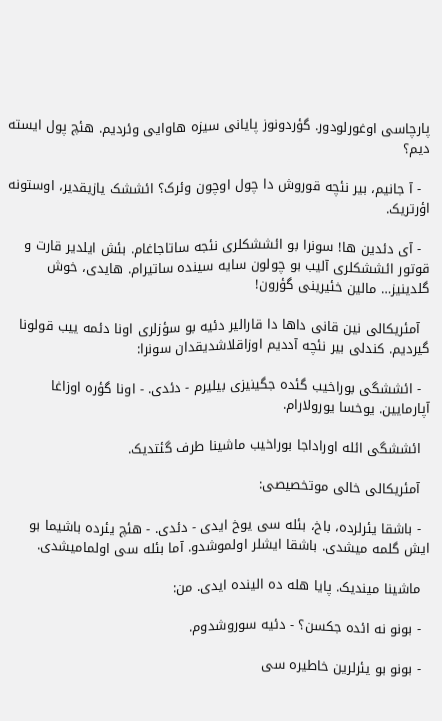پارچاسی اوغورلودور. گؤردونوز پایانی سیزه هاوایی وئردیم. هئچ پول ایسته دیم؟

  - آ جانیم، بیر نئچه قوروش دا چول اوچون وئرک؟ ائششک یازیقدیر، اوستونه اؤرتریک.

  - آی دئدین ها! سونرا بو ائششکلری نئجه ساتاجاغام. بئش ایلدیر قارت و قوتور ائششکلری آلیب بو چولون سایه سینده ساتیرام. هایدی، خوش گلدینیز… مالین خئیرینی گؤرون!

  آمئریکالی نین قانی داها دا قارالیر دئیه بو سؤزلری اونا دئمه ییب قولونا گیردیم. کندلی بیر نئچه آددیم اوزاقلاشدیقدان سونرا:

  - ائششگی بوراخیب گئده جگینیزی بیلیرم - دئدی. - اونا گؤره اوزاغا آپارمایین. یوخسا یورولارام.

  ائششگی ائله اوراداجا بوراخیب ماشینا طرف گئتدیک.

  آمئریکالی خالی موتخصیصی:

  - باشقا یئرلرده، باخ، بئله سی یوخ ایدی - دئدی. - هئچ یئرده باشیما بو ایش گلمه میشدی. باشقا ایشلر اولموشدو. آما بئله سی اولمامیشدی.

  ماشینا میندیک. پایا هله ده الینده ایدی. من:

  - بونو نه ائده جکسن؟ - دئیه سوروشدوم.

  - بونو بو یئرلرین خاطیره سی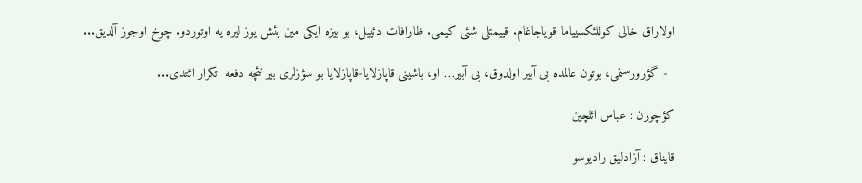اولاراق خالی کوللئکسییاما قویاجاغام. قییمتلی شئی کیمی. ظارافات دئییل، بو بیزه ایکی مین بئش یوز لیره یه اوتوردو. چوخ اوجوز آلدیق...

  - گؤرورسنمی، بوتون عالمده بی آبیر اولدوق، بی آبیر… او، باشینی قاپازلایا-قاپازلایا بو سؤزلری بیر نئچه دفعه  تکرار ائتدی...

کؤچورن : عباس ائلچین

قایناق : آزادلیق رادیوسو